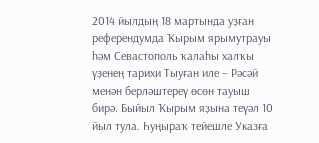2014 йылдың 18 мартында уҙған референдумда Ҡырым ярымутрауы һәм Севастополь ҡалаһы халҡы үҙенең тарихи Тыуған иле – Рәсәй менән берләштереү өсөн тауыш бирә. Быйыл Ҡырым яҙына теүәл 10 йыл тула. Һуңыраҡ тейешле Указға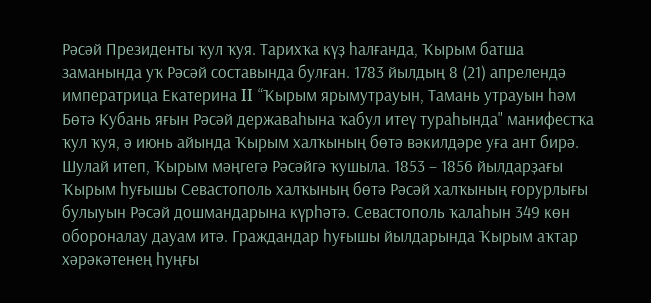Рәсәй Президенты ҡул ҡуя. Тарихҡа күҙ һалғанда, Ҡырым батша заманында уҡ Рәсәй составында булған. 1783 йылдың 8 (21) апрелендә императрица Екатерина II “Ҡырым ярымутрауын, Тамань утрауын һәм Бөтә Кубань яғын Рәсәй державаһына ҡабул итеү тураһында" манифестҡа ҡул ҡуя, ә июнь айында Ҡырым халҡының бөтә вәкилдәре уға ант бирә. Шулай итеп, Ҡырым мәңгегә Рәсәйгә ҡушыла. 1853 – 1856 йылдарҙағы Ҡырым һуғышы Севастополь халҡының бөтә Рәсәй халҡының ғорурлығы булыуын Рәсәй дошмандарына күрһәтә. Севастополь ҡалаһын 349 көн обороналау дауам итә. Граждандар һуғышы йылдарында Ҡырым аҡтар хәрәкәтенең һуңғы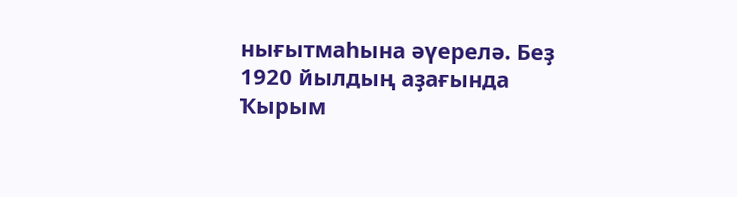нығытмаһына әүерелә. Беҙ 1920 йылдың аҙағында Ҡырым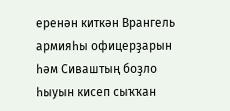еренән киткән Врангель армияһы офицерҙарын һәм Сиваштың боҙло һыуын кисеп сыҡҡан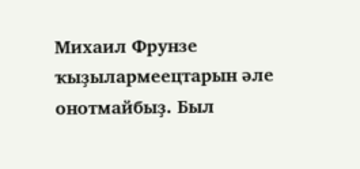Михаил Фрунзе ҡыҙылармеецтарын әле онотмайбыҙ. Был